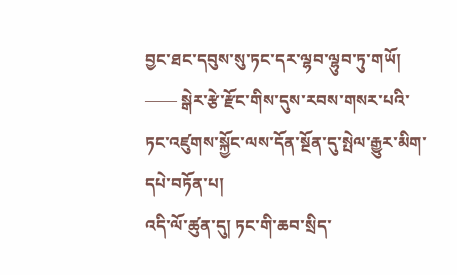བྱང་ཐང་དབུས་སུ་ཏང་དར་ལྷབ་ལྷུབ་ཏུ་གཡོ།
—— སྒེར་རྩེ་རྫོང་གིས་དུས་རབས་གསར་པའི་ཏང་འཛུགས་སྐྱོང་ལས་དོན་སྔོན་དུ་སྤེལ་རྒྱུར་མིག་དཔེ་བཏོན་པ།
འདི་ལོ་ཚུན་དུ། ཏང་གི་ཆབ་སྲིད་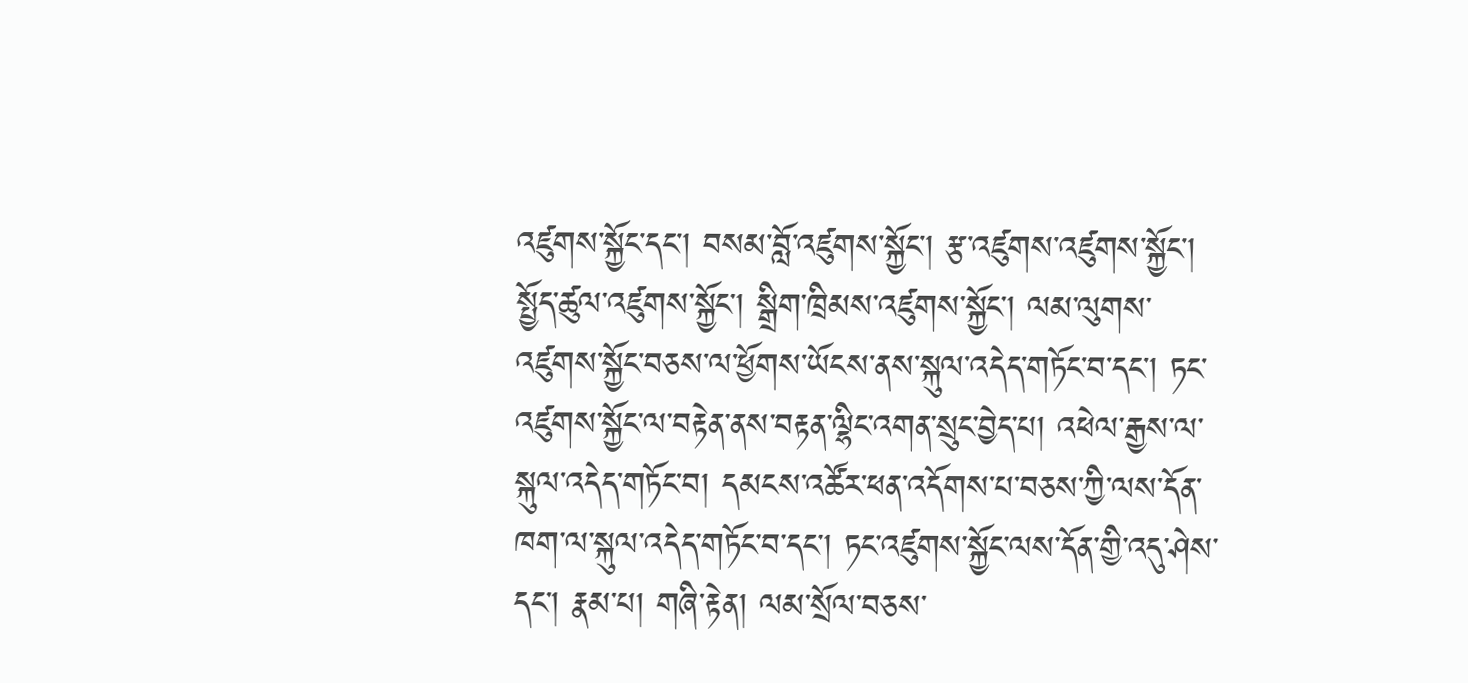འཛུགས་སྐྱོང་དང་། བསམ་བློ་འཛུགས་སྐྱོང་། རྩ་འཛུགས་འཛུགས་སྐྱོང་། སྤྱོད་ཚུལ་འཛུགས་སྐྱོང་། སྒྲིག་ཁྲིམས་འཛུགས་སྐྱོང་། ལམ་ལུགས་འཛུགས་སྐྱོང་བཅས་ལ་ཕྱོགས་ཡོངས་ནས་སྐུལ་འདེད་གཏོང་བ་དང་། ཏང་འཛུགས་སྐྱོང་ལ་བརྟེན་ནས་བརྟན་ལྷིང་འགན་སྲུང་བྱེད་པ། འཕེལ་རྒྱས་ལ་སྐུལ་འདེད་གཏོང་བ། དམངས་འཚོར་ཕན་འདོགས་པ་བཅས་ཀྱི་ལས་དོན་ཁག་ལ་སྐུལ་འདེད་གཏོང་བ་དང་། ཏང་འཛུགས་སྐྱོང་ལས་དོན་གྱི་འདུ་ཤེས་དང་། རྣམ་པ། གཞི་རྟེན། ལམ་སྲོལ་བཅས་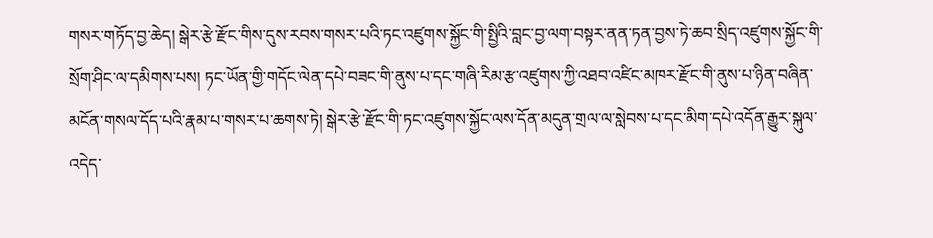གསར་གཏོད་བྱ་ཆེད། སྒེར་རྩེ་རྫོང་གིས་དུས་རབས་གསར་པའི་ཏང་འཛུགས་སྐྱོང་གི་སྤྱིའི་བླང་བྱ་ལག་བསྟར་ནན་ཏན་བྱས་ཏེ་ཆབ་སྲིད་འཛུགས་སྐྱོང་གི་སྲོག་ཤིང་ལ་དམིགས་པས། ཏང་ཡོན་གྱི་གདོང་ལེན་དཔེ་བཟང་གི་ནུས་པ་དང་གཞི་རིམ་རྩ་འཛུགས་ཀྱི་འཐབ་འཛིང་མཁར་རྫོང་གི་ནུས་པ་ཉིན་བཞིན་མངོན་གསལ་དོད་པའི་རྣམ་པ་གསར་པ་ཆགས་ཏེ། སྒེར་རྩེ་རྫོང་གི་ཏང་འཛུགས་སྐྱོང་ལས་དོན་མདུན་གྲལ་ལ་སླེབས་པ་དང་མིག་དཔེ་འདོན་རྒྱུར་སྐུལ་འདེད་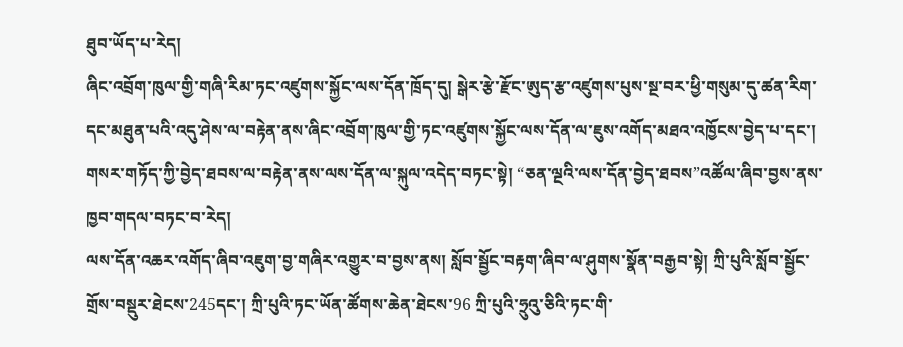ཐུབ་ཡོད་པ་རེད།
ཞིང་འབྲོག་ཁུལ་གྱི་གཞི་རིམ་ཏང་འཛུགས་སྐྱོང་ལས་དོན་ཁྲོད་དུ། སྒེར་རྩེ་རྫོང་ཨུད་རྩ་འཛུགས་པུས་སྔ་བར་ཕྱི་གསུམ་དུ་ཚན་རིག་དང་མཐུན་པའི་འདུ་ཤེས་ལ་བརྟེན་ནས་ཞིང་འབྲོག་ཁུལ་གྱི་ཏང་འཛུགས་སྐྱོང་ལས་དོན་ལ་ཇུས་འགོད་མཐའ་འཁྱོངས་བྱེད་པ་དང་། གསར་གཏོད་ཀྱི་བྱེད་ཐབས་ལ་བརྟེན་ནས་ལས་དོན་ལ་སྐུལ་འདེད་བཏང་སྟེ། “ཅན་ལྔའི་ལས་དོན་བྱེད་ཐབས”འཚོལ་ཞིབ་བྱས་ནས་ཁྱབ་གདལ་བཏང་བ་རེད།
ལས་དོན་འཆར་འགོད་ཞིབ་འཇུག་བྱ་གཞིར་འགྱུར་བ་བྱས་ནས། སློབ་སྦྱོང་བརྟག་ཞིབ་ལ་ཤུགས་སྣོན་བརྒྱབ་སྟེ། ཀྲི་པུའི་སློབ་སྦྱོང་གྲོས་བསྡུར་ཐེངས་245དང་། ཀྲི་པུའི་ཏང་ཡོན་ཚོགས་ཆེན་ཐེངས་96 ཀྲི་པུའི་ཧྲུའུ་ཅིའི་ཏང་གི་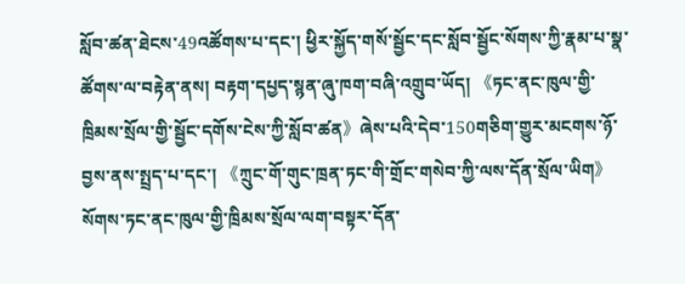སློབ་ཚན་ཐེངས་49འཚོགས་པ་དང་། ཕྱིར་སྐྱོད་གསོ་སྦྱོང་དང་སློབ་སྦྱོང་སོགས་ཀྱི་རྣམ་པ་སྣ་ཚོགས་ལ་བརྟེན་ནས། བརྟག་དཔྱད་སྙན་ཞུ་ཁག་བཞི་འགྲུབ་ཡོད། 《ཏང་ནང་ཁུལ་གྱི་ཁྲིམས་སྲོལ་གྱི་སྦྱོང་དགོས་ངེས་ཀྱི་སློབ་ཚན》ཞེས་པའི་དེབ་150གཅིག་གྱུར་མངགས་ཉོ་བྱས་ནས་སྤྲད་པ་དང་། 《ཀྲུང་གོ་གུང་ཁྲན་ཏང་གི་གྲོང་གསེབ་ཀྱི་ལས་དོན་སྲོལ་ཡིག》སོགས་ཏང་ནང་ཁུལ་གྱི་ཁྲིམས་སྲོལ་ལག་བསྟར་དོན་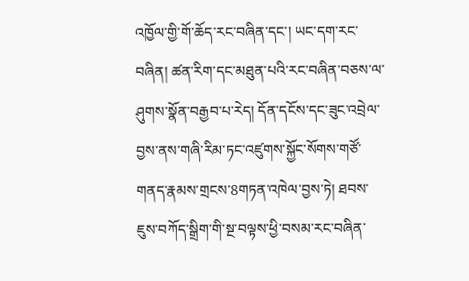འཁྱོལ་གྱི་གོ་ཆོད་རང་བཞིན་དང་། ཡང་དག་རང་བཞིན། ཚན་རིག་དང་མཐུན་པའི་རང་བཞིན་བཅས་ལ་ཤུགས་སྣོན་བརྒྱབ་པ་རེད། དོན་དངོས་དང་ཟུང་འབྲེལ་བྱས་ནས་གཞི་རིམ་ཏང་འཛུགས་སྐྱོང་སོགས་གཙོ་གནད་རྣམས་གྲངས་8གཏན་འཁེལ་བྱས་ཏེ། ཐབས་ཇུས་བཀོད་སྒྲིག་གི་སྔ་བལྟས་ཕྱི་བསམ་རང་བཞིན་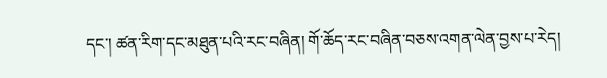དང་། ཚན་རིག་དང་མཐུན་པའི་རང་བཞིན། གོ་ཆོད་རང་བཞིན་བཅས་འགན་ལེན་བྱས་པ་རེད།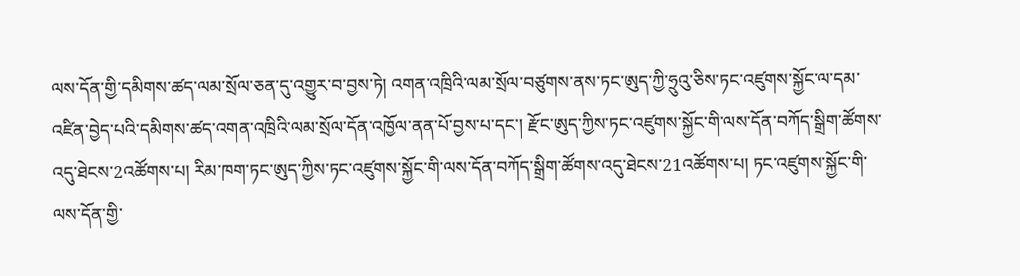ལས་དོན་གྱི་དམིགས་ཚད་ལམ་སྲོལ་ཅན་དུ་འགྱུར་བ་བྱས་ཏེ། འགན་འཁྲིའི་ལམ་སྲོལ་བཙུགས་ནས་ཏང་ཨུད་ཀྱི་ཧྲུའུ་ཅིས་ཏང་འཛུགས་སྐྱོང་ལ་དམ་འཛིན་བྱེད་པའི་དམིགས་ཚད་འགན་འཁྲིའི་ལམ་སྲོལ་དོན་འཁྱོལ་ནན་པོ་བྱས་པ་དང་། རྫོང་ཨུད་ཀྱིས་ཏང་འཛུགས་སྐྱོང་གི་ལས་དོན་བཀོད་སྒྲིག་ཚོགས་འདུ་ཐེངས་2འཚོགས་པ། རིམ་ཁག་ཏང་ཨུད་ཀྱིས་ཏང་འཛུགས་སྐྱོང་གི་ལས་དོན་བཀོད་སྒྲིག་ཚོགས་འདུ་ཐེངས་21འཚོགས་པ། ཏང་འཛུགས་སྐྱོང་གི་ལས་དོན་གྱི་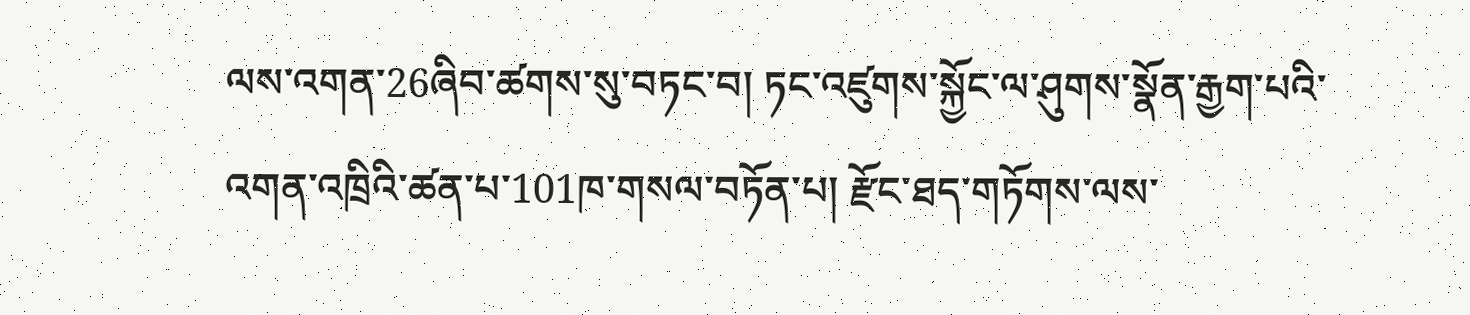ལས་འགན་26ཞིབ་ཚགས་སུ་བཏང་བ། ཏང་འཛུགས་སྐྱོང་ལ་ཤུགས་སྣོན་རྒྱག་པའི་འགན་འཁྲིའི་ཚན་པ་101ཁ་གསལ་བཏོན་པ། རྫོང་ཐད་གཏོགས་ལས་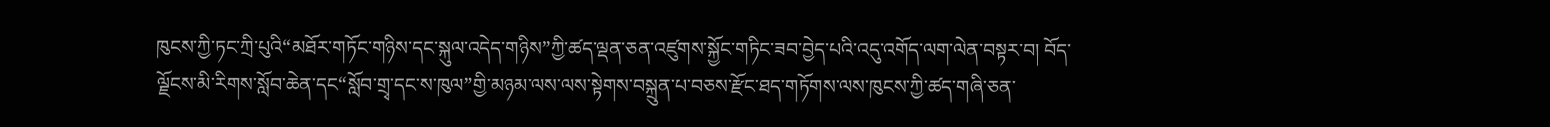ཁུངས་ཀྱི་ཏང་ཀྲི་པུའི“མཐོར་གཏོང་གཉིས་དང་སྐུལ་འདེད་གཉིས”ཀྱི་ཚད་ལྡན་ཅན་འཛུགས་སྐྱོང་གཏིང་ཟབ་བྱེད་པའི་འདུ་འགོད་ལག་ལེན་བསྟར་བ། བོད་ལྗོངས་མི་རིགས་སློབ་ཆེན་དང“སློབ་གྲྭ་དང་ས་ཁུལ”གྱི་མཉམ་ལས་ལས་སྟེགས་བསྐྲུན་པ་བཅས་རྫོང་ཐད་གཏོགས་ལས་ཁུངས་ཀྱི་ཚད་གཞི་ཅན་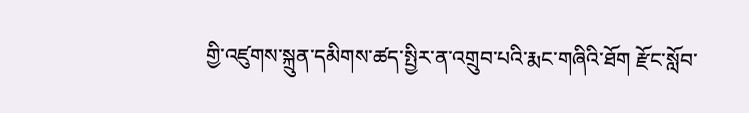གྱི་འཛུགས་སྐྲུན་དམིགས་ཚད་སྤྱིར་ན་འགྲུབ་པའི་རྨང་གཞིའི་ཐོག རྫོང་སློབ་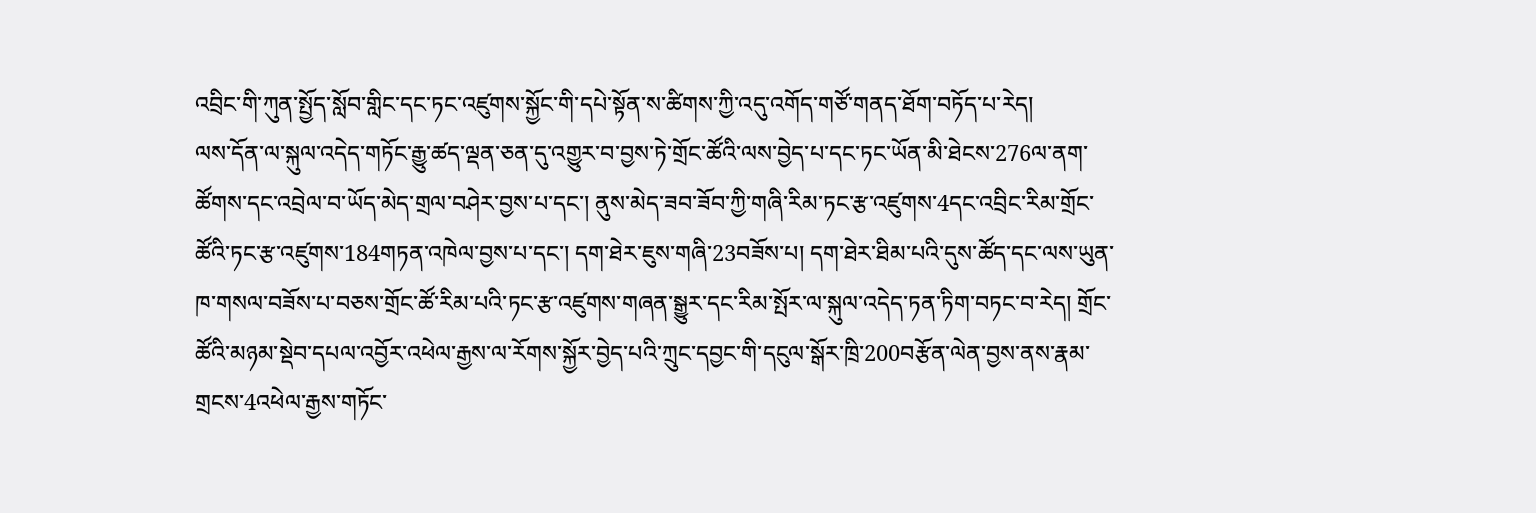འབྲིང་གི་ཀུན་སྤྱོད་སློབ་གླིང་དང་ཏང་འཛུགས་སྐྱོང་གི་དཔེ་སྟོན་ས་ཚིགས་ཀྱི་འདུ་འགོད་གཙོ་གནད་ཐོག་བཏོད་པ་རེད།
ལས་དོན་ལ་སྐུལ་འདེད་གཏོང་རྒྱུ་ཚད་ལྡན་ཅན་དུ་འགྱུར་བ་བྱས་ཏེ་གྲོང་ཚོའི་ལས་བྱེད་པ་དང་ཏང་ཡོན་མི་ཐེངས་276ལ་ནག་ཚོགས་དང་འབྲེལ་བ་ཡོད་མེད་གྲལ་བཤེར་བྱས་པ་དང་། ནུས་མེད་ཟབ་ཟོབ་ཀྱི་གཞི་རིམ་ཏང་རྩ་འཛུགས་4དང་འབྲིང་རིམ་གྲོང་ཚོའི་ཏང་རྩ་འཛུགས་184གཏན་འཁེལ་བྱས་པ་དང་། དག་ཐེར་ཇུས་གཞི་23བཟོས་པ། དག་ཐེར་ཐིམ་པའི་དུས་ཚོད་དང་ལས་ཡུན་ཁ་གསལ་བཟོས་པ་བཅས་གྲོང་ཚོ་རིམ་པའི་ཏང་རྩ་འཛུགས་གཞན་སྒྱུར་དང་རིམ་སྤོར་ལ་སྐུལ་འདེད་ཏན་ཏིག་བཏང་བ་རེད། གྲོང་ཚོའི་མཉམ་སྡེབ་དཔལ་འབྱོར་འཕེལ་རྒྱས་ལ་རོགས་སྐྱོར་བྱེད་པའི་ཀྲུང་དབྱང་གི་དངུལ་སྒོར་ཁྲི་200བརྩོན་ལེན་བྱས་ནས་རྣམ་གྲངས་4འཕེལ་རྒྱས་གཏོང་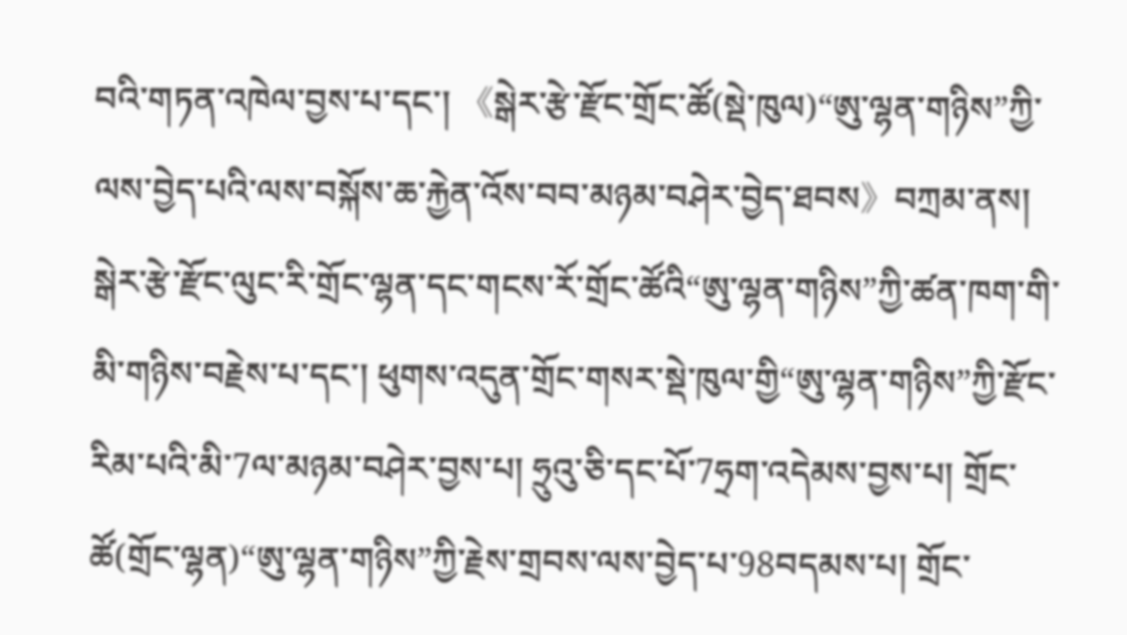བའི་གཏན་འཁེལ་བྱས་པ་དང་། 《སྒེར་རྩེ་རྫོང་གྲོང་ཚོ(སྡེ་ཁུལ)“ཨུ་ལྷན་གཉིས”ཀྱི་ལས་བྱེད་པའི་ལས་བསྐོས་ཆ་རྐྱེན་འོས་བབ་མཉམ་བཤེར་བྱེད་ཐབས》བཀྲམ་ནས། སྒེར་རྩེ་རྫོང་ལུང་རི་གྲོང་ལྷན་དང་གངས་རོ་གྲོང་ཚོའི“ཨུ་ལྷན་གཉིས”ཀྱི་ཚན་ཁག་གི་མི་གཉིས་བརྗེས་པ་དང་། ཕུགས་འདུན་གྲོང་གསར་སྡེ་ཁུལ་གྱི“ཨུ་ལྷན་གཉིས”ཀྱི་རྫོང་རིམ་པའི་མི་7ལ་མཉམ་བཤེར་བྱས་པ། ཧྲུའུ་ཅི་དང་པོ་7ཧྲག་འདེམས་བྱས་པ། གྲོང་ཚོ(གྲོང་ལྷན)“ཨུ་ལྷན་གཉིས”ཀྱི་རྗེས་གྲབས་ལས་བྱེད་པ་98བདམས་པ། གྲོང་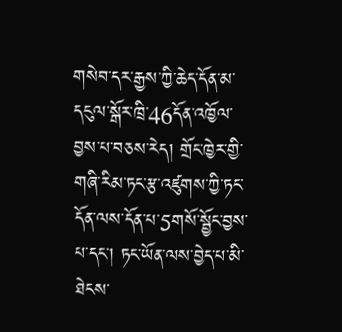གསེབ་དར་རྒྱས་ཀྱི་ཆེད་དོན་མ་དངུལ་སྒོར་ཁྲི་46དོན་འཁྱོལ་བྱས་པ་བཅས་རེད། གྲོང་ཁྱེར་གྱི་གཞི་རིམ་ཏང་རྩ་འཛུགས་ཀྱི་ཏང་དོན་ལས་དོན་པ་5གསོ་སྦྱོང་བྱས་པ་དང་། ཏང་ཡོན་ལས་བྱེད་པ་མི་ཐེངས་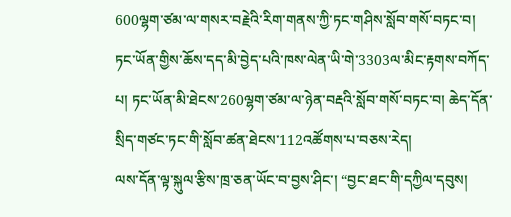600ལྷག་ཙམ་ལ་གསར་བརྗེའི་རིག་གནས་ཀྱི་ཏང་གཤིས་སློབ་གསོ་བཏང་བ། ཏང་ཡོན་གྱིས་ཆོས་དད་མི་བྱེད་པའི་ཁས་ལེན་ཡི་གེ་3303ལ་མིང་རྟགས་བཀོད་པ། ཏང་ཡོན་མི་ཐེངས་260ལྷག་ཙམ་ལ་ཉེན་བརྡའི་སློབ་གསོ་བཏང་བ། ཆེད་དོན་སྲིད་གཙང་ཏང་གི་སློབ་ཚན་ཐེངས་112འཚོགས་པ་བཅས་རེད།
ལས་དོན་ལྟ་སྐུལ་རྩིས་ཁྲ་ཅན་ཡོང་བ་བྱས་ཤིང་། “བྱང་ཐང་གི་དཀྱིལ་དབུས།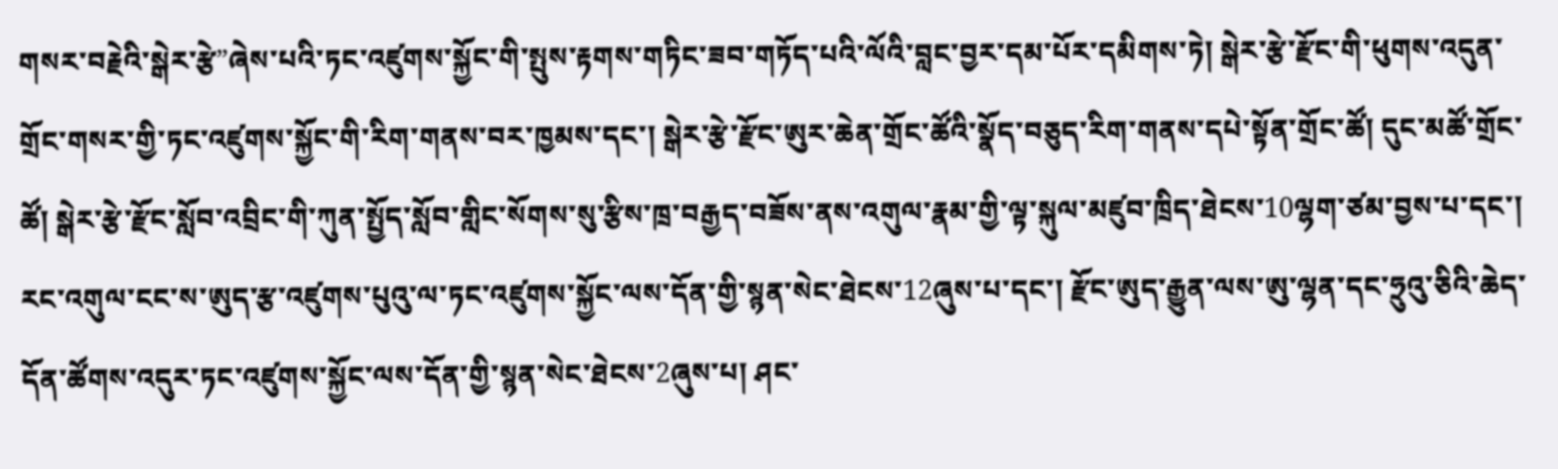གསར་བརྗེའི་སྒེར་རྩེ”ཞེས་པའི་ཏང་འཛུགས་སྐྱོང་གི་སྤུས་རྟགས་གཏིང་ཟབ་གཏོད་པའི་ལོའི་བླང་བྱར་དམ་པོར་དམིགས་ཏེ། སྒེར་རྩེ་རྫོང་གི་ཕུགས་འདུན་གྲོང་གསར་གྱི་ཏང་འཛུགས་སྐྱོང་གི་རིག་གནས་བར་ཁྱམས་དང་། སྒེར་རྩེ་རྫོང་ཨུར་ཆེན་གྲོང་ཚོའི་སྣོད་བཅུད་རིག་གནས་དཔེ་སྟོན་གྲོང་ཚོ། དུང་མཚོ་གྲོང་ཚོ། སྒེར་རྩེ་རྫོང་སློབ་འབྲིང་གི་ཀུན་སྤྱོད་སློབ་གླིང་སོགས་སུ་རྩིས་ཁྲ་བརྒྱད་བཟོས་ནས་འགུལ་རྣམ་གྱི་ལྟ་སྐུལ་མཛུབ་ཁྲིད་ཐེངས་10ལྷག་ཙམ་བྱས་པ་དང་། རང་འགུལ་ངང་ས་ཨུད་རྩ་འཛུགས་པུའུ་ལ་ཏང་འཛུགས་སྐྱོང་ལས་དོན་གྱི་སྙན་སེང་ཐེངས་12ཞུས་པ་དང་། རྫོང་ཨུད་རྒྱུན་ལས་ཨུ་ལྷན་དང་ཧྲུའུ་ཅིའི་ཆེད་དོན་ཚོགས་འདུར་ཏང་འཛུགས་སྐྱོང་ལས་དོན་གྱི་སྙན་སེང་ཐེངས་2ཞུས་པ། ཤང་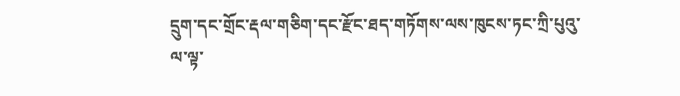དྲུག་དང་གྲོང་རྡལ་གཅིག་དང་རྫོང་ཐད་གཏོགས་ལས་ཁུངས་ཏང་ཀྲི་པུའུ་ལ་ལྟ་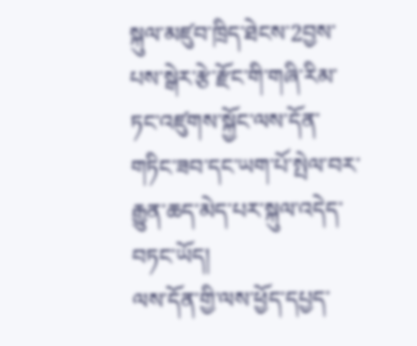སྐུལ་མཛུབ་ཁྲིད་ཐེངས་2བྱས་པས་སྒེར་རྩེ་རྫོང་གི་གཞི་རིམ་ཏང་འཛུགས་སྐྱོང་ལས་དོན་གཏིང་ཟབ་དང་ཡག་པོ་སྤེལ་བར་རྒྱུན་ཆད་མེད་པར་སྐུལ་འདེད་བཏང་ཡོད།
ལས་དོན་གྱི་ལས་ཕྱོད་དཔྱད་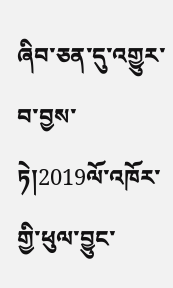ཞིབ་ཅན་དུ་འགྱུར་བ་བྱས་ཏེ།2019ལོ་འཁོར་གྱི་ཕུལ་བྱུང་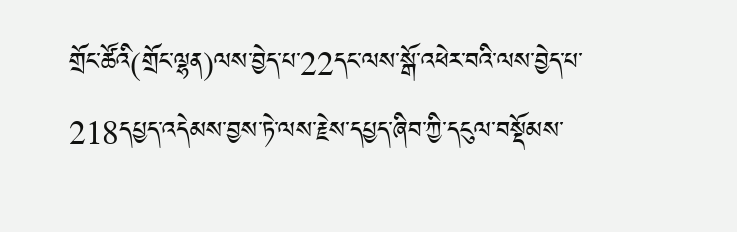གྲོང་ཚོའི(གྲོང་ལྷན)ལས་བྱེད་པ་22དང་ལས་སྒོ་འཕེར་བའི་ལས་བྱེད་པ་218དཔྱད་འདེམས་བྱས་ཏེ་ལས་རྗེས་དཔྱད་ཞིབ་ཀྱི་དངུལ་བསྡོམས་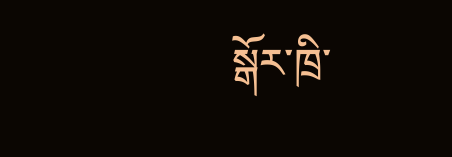སྒོར་ཁྲི་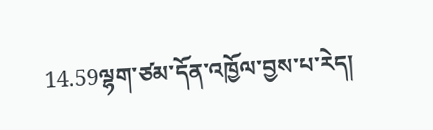14.59ལྷག་ཙམ་དོན་འཁྱོལ་བྱས་པ་རེད།